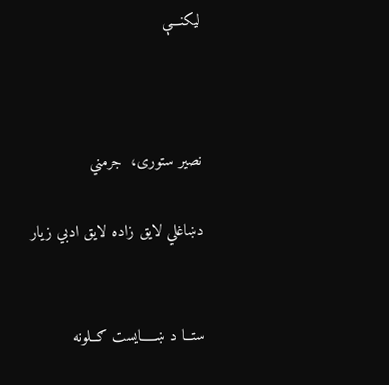ليكنـــې



نصیر ستوری،  جرمني

دښاغلي لايق زاده لايق ادبي زيار


ستــا د ښـــــایست ګــلونه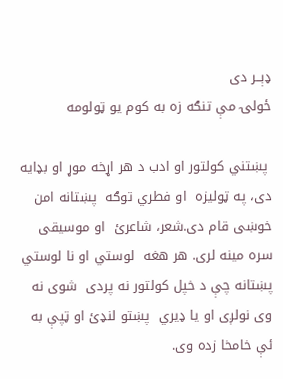ډېــر دی
ځولۍ مې تنګه زه به کوم یو ټولومه

 پښتني کولتور او ادب د هر اړخه موړ او بډایه دی، په ټولیزه  او فطري توګه  پښتانه امن خوښی قام دی.شعر، شاعرئ  او موسیقی  سره مینه لری. هر هغه  لوستي او نا لوستي پښتانه چې د خپل کولتور نه پردی  شوی نه وی نولږی او یا ډیري  پښتو لنډئ او ټپې به ئې خامخا زده وی.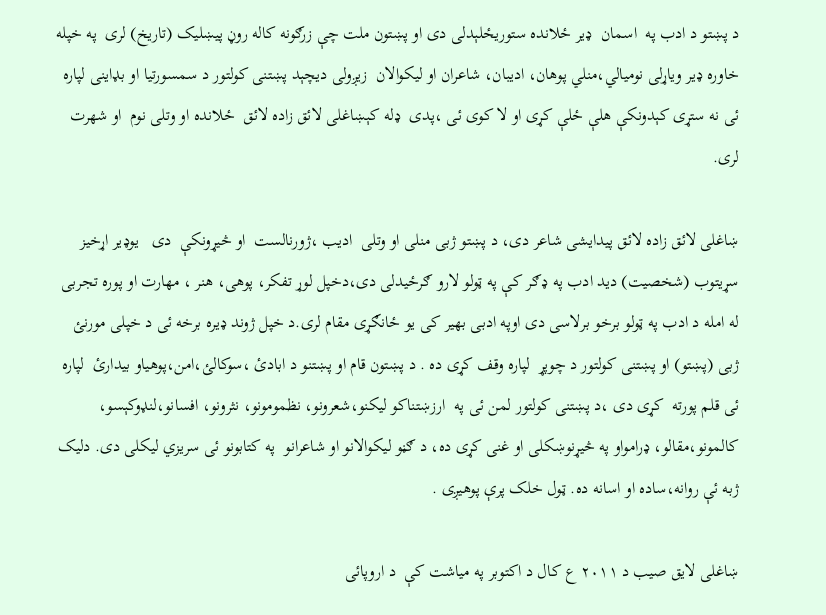د پښتو د ادب په  اسمان  ډیر ځلانده ستوريځلېدلی دی او پښتون ملت چې زرګونه کاله روڼ پیښلیک (تاریخ) لری  په خپله خاوره ډیر ویاړلی نومیالي،منلي پوهان، ادیبان، شاعران او لیکوالان  زیږولی دیچېد پښتنی کولتور د سمسورتیا او بډاینی لپاره ئی نه ستړی کېدونکې هلې ځلې کړی او لا کوی ئی ،پدی  ډله کېښاغلی لائق زاده لائق  ځلانده او وتلی نوم  او شهرت لری.

ښاغلی لائق زاده لائق پیدایشی شاعر دی، د پښتو ژبی منلی او وتلی  ادیب ،ژورنالست  او څیړونکې  دی   یوډیر اړخیز سړیتوب (شخصیت) دید ادب په ډګر کې په ټولو لارو ګرځیدلی دی،دخپل لوړ تفکر، پوهی، هنر ، مهارت او پوره تجربی له امله د ادب په ټولو برخو برلاسی دی اوپه ادبی بهیر کی یو ځانګړی مقام لری.د خپل ژوند ډیره برخه ئی د خپلی مورنئ ژبی (پښتو) او پښتنی کولتور د چوپړ  لپاره وقف کړی ده . د پښتون قام او پښتنو د ابادئ ،سوکالئ،امن،پوهیاو بیدارئ  لپاره ئی قلم پورته  کړی دی ،د پښتنی کولتور لمن ئی په  ارزښتناکو لیکنو،شعرونو، نظمومونو، نثرونو، افسانو،لنډوکېسو، کالمونو،مقالو، ډرامواو په څیړنوښکلی او غنی کړی ده، د ګڼو لیکوالانو او شاعرانو  په کتابونو ئی سریزي لیکلی دی. دلیک ژبه ئې روانه،ساده او اسانه ده. ټول خلک پرې پوهیږی .

ښاغلی لایق صیب د ۲۰۱۱ ع کال د اکتوبر په میاشت کې  د اروپائی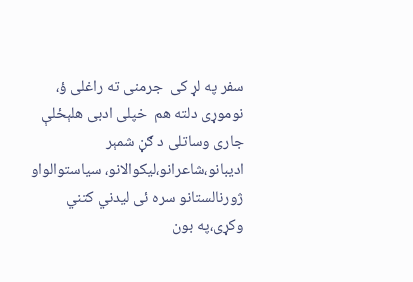سفر په لړ کی  جرمنی ته راغلی ؤ، نوموړی دلته هم  خپلی ادبی هلېځلې جاری وساتلی د ګڼ شمېر ادیبانو،شاعرانو،لیکوالانو، سیاستوالواو ژورنالستانو سره ئی لیدني کتني وکړی،په بون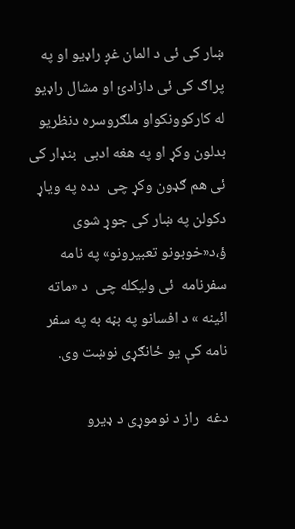ښار کی ئی د المان غږ راډیو او په پراګ کی ئی دازادئ او مشال راډیو له کارکوونکواو ملګروسره دنظریو بدلون وکړ او په هغه ادبی  بنډار کی ئی هم ګډون وکړ چی  دده په ویاړ دکولن په ښار کی جوړ شوی ؤ،د«خوبونو تعبیرونو» په نامه سفرنامه  ئی ولیکله چی  د «ماته ائینه » د افسانو په بڼه به په سفر نامه کې یو ځانګړی نوښت وی.

دغه  راز د نوموړی د ډیرو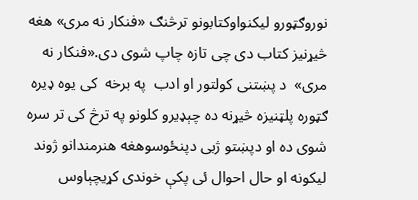نوروګټورو لیکنواوکتابونو ترڅنګ «فنکار نه مری» هغه څیړنیز کتاب دی چی تازه چاپ شوی دی.«فنکار نه مری»  د پښتنی کولتور او ادب  په برخه  کی یوه ډیره ګټوره پلټنیزه څیړنه ده چېډیرو کلونو په ترڅ کی تر سره شوی ده او دپښتو ژبی دپنځوسوهغه هنرمندانو ژوند لیکونه او حال احوال ئی پکې خوندی کړیچېاوس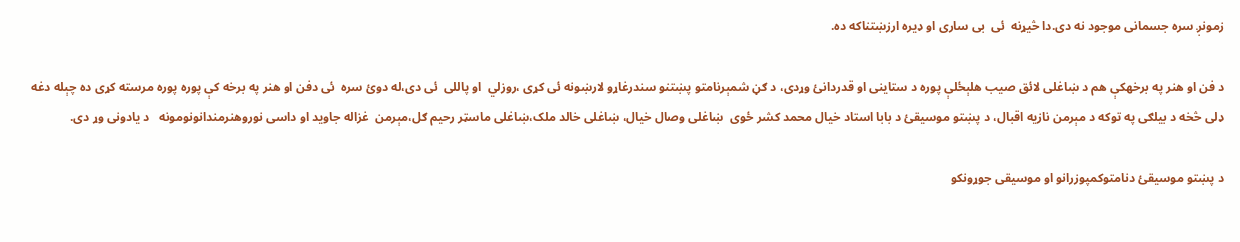زمونږ سره جسمانی موجود نه دی.دا څیړنه  ئی  بی ساری او ډیره ارزښتناکه ده.

د فن او هنر په برخهکې هم د ښاغلی لائق صیب هلېځلې پوره د ستاینی او قدردانئ وړدی، د ګڼ شمېرنامتو پښتنو سندرغاړو لارښونه ئی کړی ،روزلي  او پاللی  ئی دی،له دوئ سره  ئی دفن او هنر په برخه کې پوره پوره مرسته کړی ده چېله دغه ډلی څخه د بیلګی په توکه د مېرمن نازیه اقبال، د پښتو موسیقئ د بابا استاد خیال محمد کشر ځوی  ښاغلی وصال خیال، ښاغلی خالد ملک،ښاغلی ماسټر رحیم ګل،مېرمن  غزاله جاوید او داسی نوروهنرمندانونومونه   د یادونی وړ دی.

د پښتو موسیقئ دنامتوکمپوزرانو او موسیقی جوړونکو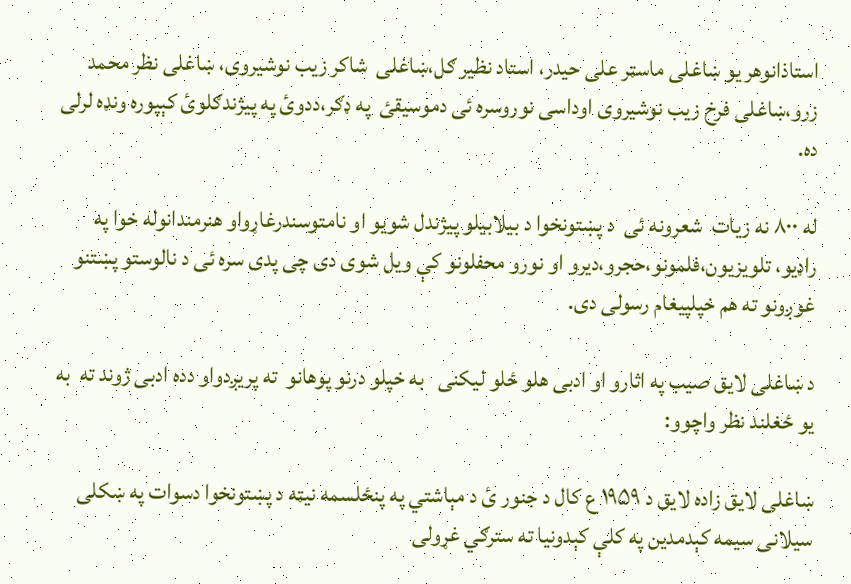استاذانوهر یو ښاغلی ماسټر علی حیدر، استاد نظیر ګل،ښاغلی  شاکر زیب نوشیروی، ښاغلی نظر محمد زرو،ښاغلی فرخ زیب نوشیروی اوداسی نوروسره ئی دموسیقئ  په ډګر،ددوئ په پیژندګلوئ کېپوره ونډه لرلی ده.

له ۸۰۰ نه زیات  شعرونه ئی  د پښتونخوا د بیلابیلو پیژندل شویو او نامتوسندرغاړواو هنرمندانوله خوا په راډیو، تلویزیون،فلمونو،حجرو،دیرو او نورو محفلونو کې ویل شوی دی چی پدی سره ئی د نالوستو پښتنو غوږونو ته هم خپلپیغام رسولی دی.

د ښاغلی لایق صیب په اثارو او ادبی هلو ځلو لیکنی   به خپلو درنو پوهانو  ته پریږدواو دده ادبی ژوند ته  به یو ځغلند نظر واچوو:

ښاغلی لایق زاده لایق د ۱۹۵۹ ع کال د جنور ئ د مېاشتي په پنځلسمه نیټه د پښتونخوا دسوات په ښکلی سیلانی سیمه کېدمدین په کلې کېدونیا ته سترګي غړولی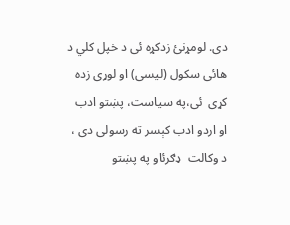دی. لومړنئ زدکړه ئی د خپل کلي د هائی سکول (لیسی) او لوړی زده کړی  ئی،په سیاست، پښتو ادب او اردو ادب کېسر ته رسولی دی ، د وکالت  ډګرئاو په پښتو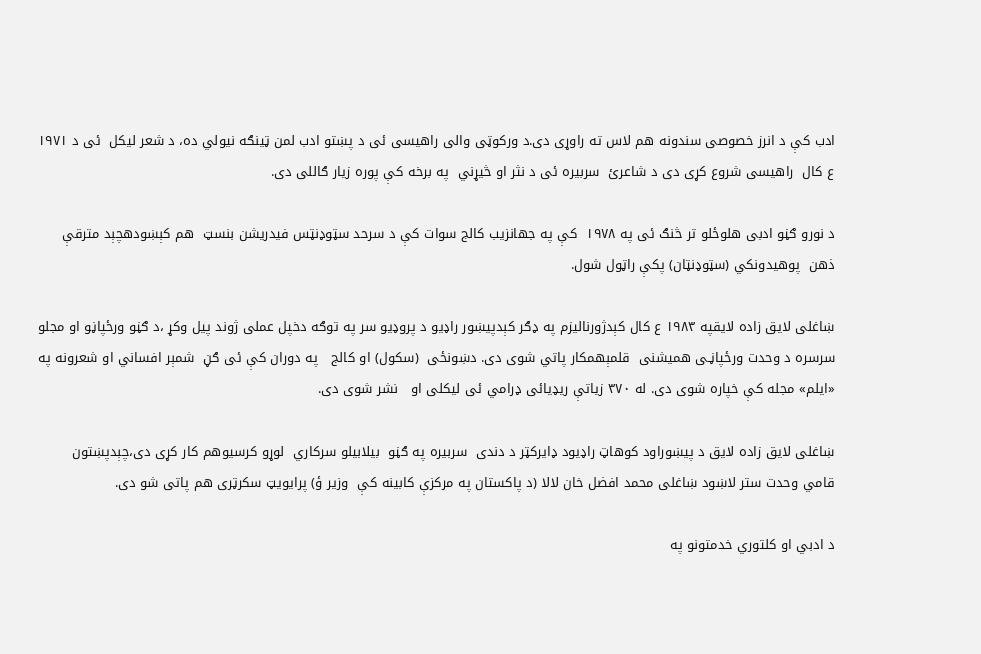ادب کې د انرز خصوصی سندونه هم لاس ته راوړی دی.د ورکوټی والی راهیسی ئی د پښتو ادب لمن ټینګه نیولي ده، د شعر لیکل  ئی د ۱۹۷۱ ع کال  راهیسی شروع کړی دی د شاعرئ  سربیره ئی د نثر او څیړني  په برخه کې پوره زیار ګاللی دی.

د نورو ګڼو ادبی هلوځلو تر څنګ ئی په ۱۹۷۸  کې په جهانزیب کالج سوات کې د سرحد سټوډنټس فیدریشن بنسټ  هم کېښودهچېد مترقې ذهن  پوهیدونکي (سټوډنټان) پکې راټول شول.

ښاغلی لایق زاده لایقپه ۱۹۸۳ ع کال کېدژورنالیزم په ډګر کېدپیښور راډیو د پروډیو سر په توګه دخپل عملی ژوند پیل وکړ ،د ګڼو ورځپاڼو او مجلو سرسره د وحدت ورځپاڼـی همیشنی  قلمېهمکار پاتي شوی دی. دښونځی  (سکول) او کالج   په دوران کې ئی ګڼ  شمېر افساني او شعرونه په «ایلم» مجله کې خپاره شوی دی. له ۳۷۰ زیاتې ريډیائی ډرامي ئی لیکلی او   نشر شوی دی.

ښاغلی لایق زاده لایق د پیښوراود کوهاټ راډیود ډایرکټر د دندی  سربیره په ګڼو  بیلابیلو سرکاري  لوړو کرسیوهم کار کړی دی،چېدپښتون  قامي وحدت ستر لاښود ښاغلی محمد افضل خان لالا (د پاکستان په مرکزې کابینه کې  وزیر ؤ) پرایویټ سکرټری هم پاتی شو دی.

د ادبي او کلتوري خدمتونو په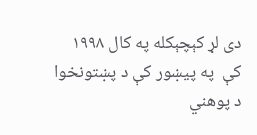دی لړ کېچېکله په کال ۱۹۹۸ کې  په پیښور کې د پښتونخوا د پوهني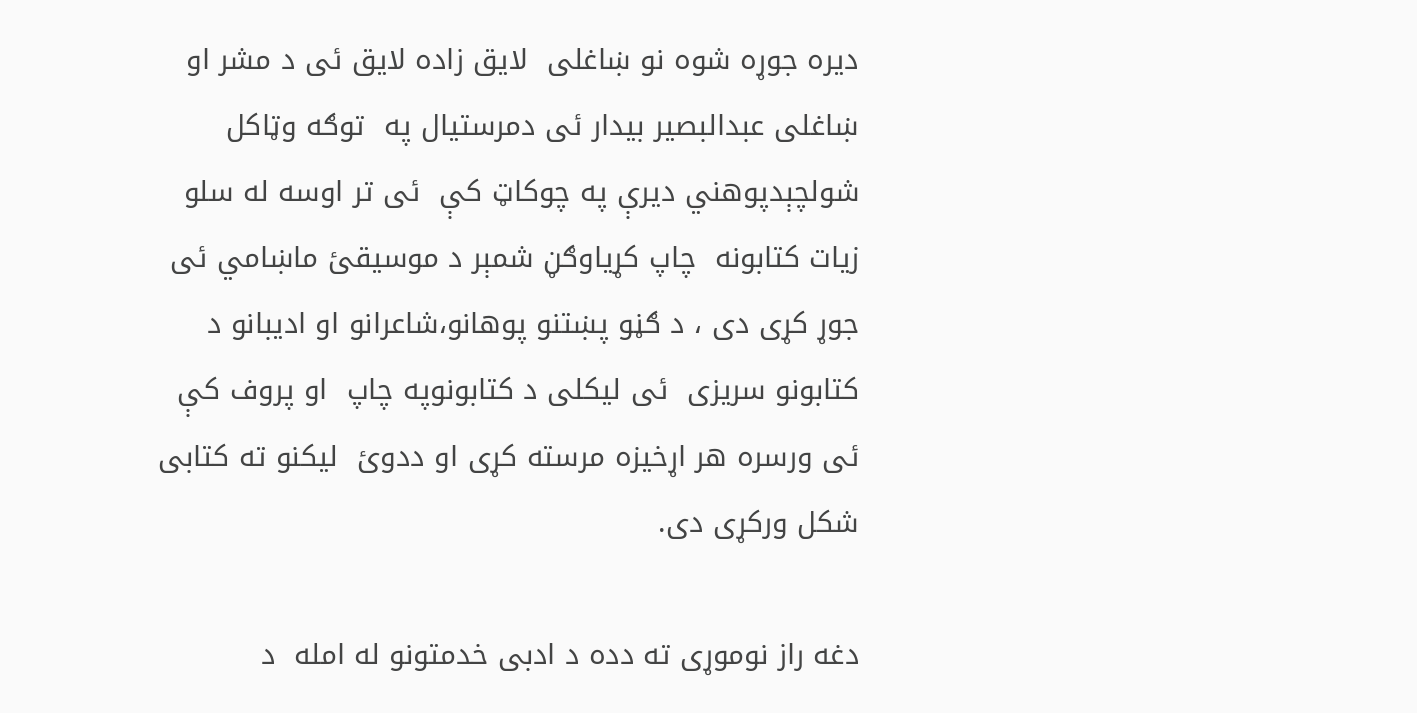دیره جوړه شوه نو ښاغلی  لایق زاده لایق ئی د مشر او ښاغلی عبدالبصیر بیدار ئی دمرستیال په  توګه وټاکل شولچېدپوهني دیرې په چوکاټ کې  ئی تر اوسه له سلو زیات کتابونه  چاپ کړیاوګڼ شمېر د موسیقئ ماښامي ئی جوړ کړی دی ، د ګڼو پښتنو پوهانو،شاعرانو او ادیبانو د کتابونو سریزی  ئی لیکلی د کتابونوپه چاپ  او پروف کې ئی ورسره هر اړخیزه مرسته کړی او ددوئ  لیکنو ته کتابی شکل ورکړی دی.

دغه راز نوموړی ته دده د ادبی خدمتونو له امله  د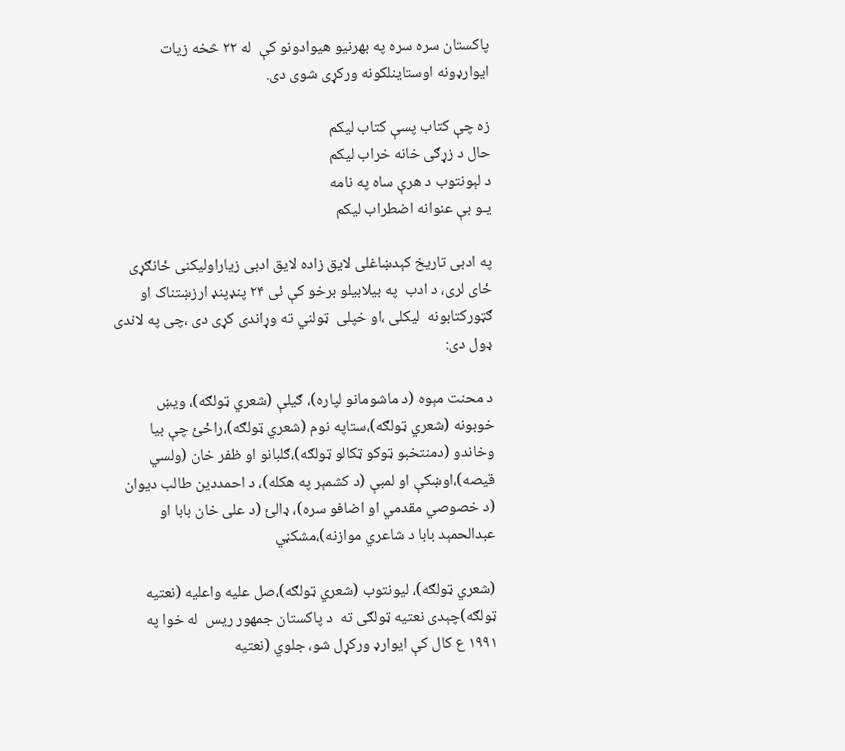پاکستان سره سره په بهرنیو هیوادونو کې  له ۲۲ څخه زیات  ایوارډونه اوستاینلکونه ورکړی شوی دی.

زه چې كتاب پسې كتاب ليكم
حال د زړګى خانه خراب ليكم
د لېونتوب د هرې ساه په نامه
يـو بې عنوانه اضطراب ليكم

په ادبی تاریخ کېدښاغلی لایق زاده لایق ادبی زیاراولیکنی ځانګړی ځای لری، د ادب  په بیلابیلو برخو کې ئی ۲۴ پنډپنډ ارزښتناک او ګټورکتابونه  لیکلی ،او خپلی  ټولني ته وړاندی کړی دی ،چی په لاندی ډول دی:

د محنت مېوه (د ماشومانو لپاره)، ګیلې (شعري ټولګه)، ویښ خوبونه (شعري ټولګه)،ستاپه نوم (شعري ټولګه)،راځئ چې بیا وخاندو (دمنتخبو ټوکو ټکالو ټولګه)،ګلبانو او ظفر خان (ولسي قیصه)،اوښکې او لمبې (د کشمېر په هکله)، د احمددین طالب دیوان (د خصوصي مقدمي او اضافو سره)، ډالئ (د علی خان بابا او عبدالحمېد بابا د شاعري موازنه)،مشکڼي

(شعري ټولګه)، لیونتوب (شعري ټولګه)،صل علیه واعلیه (نعتیه  ټولګه)چېدی نعتیه ټولګی ته  د پاکستان جمهور ریس  له خوا په ۱۹۹۱ ع کال کې ایوارډ ورکړل شو، جلوي (نعتیه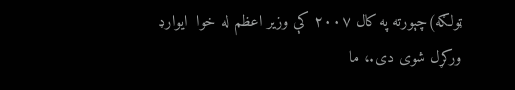ټولګه)چېورته په کال ۲۰۰۷ کې وزیر اعظم له خوا  ایوارډ ورکړل شوی دی.، ما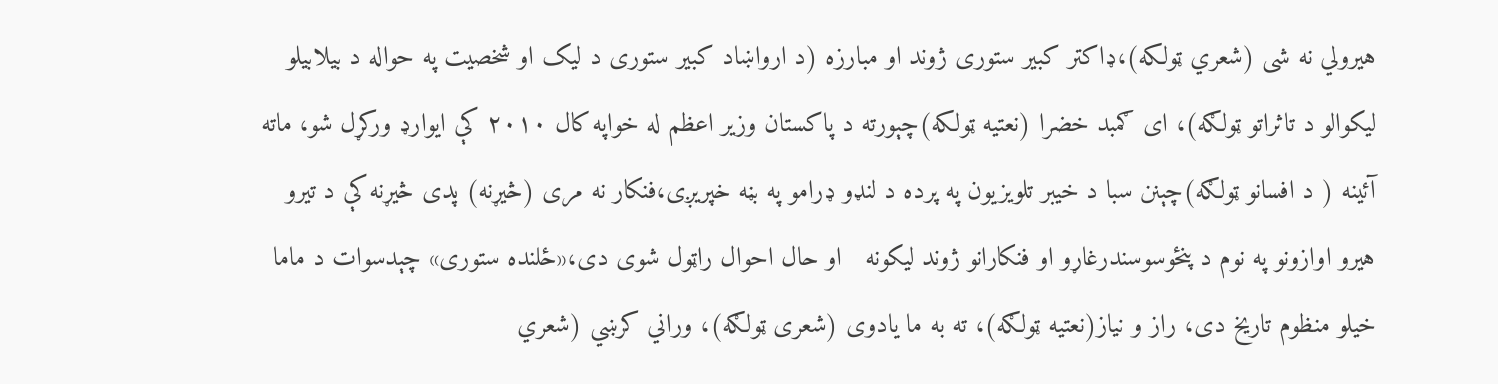هیرولي نه شی (شعري ټولکه)،ډاکتر کبیر ستوری ژوند او مبارزه (د ارواښاد کبیر ستوری د لیک او شخصیت په حواله د بیلابیلو لیکوالو د تاثراتو ټولګه)، ای ګمبد خضرا (نعتیه ټولکه)چېورته د پاکستان وزیر اعظم له خواپه کال ۲۰۱۰ کې ایوارډ ورکړل شو، ماته آئینه ( د افسانو ټولګه)چېنن سبا د خیبر تلویزیون په پرده د لنډو ډرامو په بڼه خپریږی،فنکار نه مری (څیړنه) پدی څیړنه کې د تیرو هیرو اوازونو په نوم د پنځوسوسندرغاړو او فنکارانو ژوند لیکونه   او حال احوال راټول شوی دی،«ځلنده ستوری» چېدسوات د ماما خیلو منظوم تاریخ دی، راز و نیاز(نعتیه ټولګه)، ته به ما یادوی (شعری ټولګه)، وراني کرښي (شعري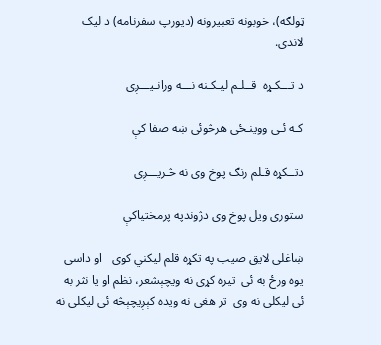ټولګه)، خوبونه تعبیرونه (دیورپ سفرنامه) د لیک لاندی.

د تـــکـړه  قــلـم لیـکـنه نـــه ورانـیـــږی

کـه ئـی ووینـځی هرڅوئی ښه صفا کې

دتــکړه قـلم رنګ پوخ وی نه څـریـــږی

ستوری ویل پوخ وی دژوندپه پرمختیاکې

ښاغلی لایق صیب په تکړه قلم لیکني کوی   او داسی یوه ورځ به ئی  تیره کړی نه ویچېشعر، نظم او یا نثر به ئی لیکلی نه وی  تر هغی نه ویده کېږیچېڅه ئی لیکلی نه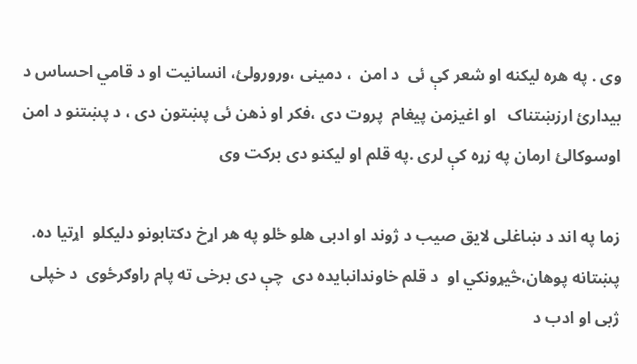وی . په هره لیکنه او شعر کې ئی  د امن  ، دمینی ،ورورولئ، انسانیت او د قامي احساس د بیدارئ ارزښتناک   او اغیزمن پیغام  پروت دی ،فکر او ذهن ئی پښتون دی ، د پښتنو د امن اوسوکالئ ارمان په زړه کې لری .په قلم او لیکنو دی برکت وی

زما په اند د ښاغلی لایق صیب د ژوند او ادبی هلو ځلو په هر اړخ دکتابونو دلیکلو  اړتیا ده. پښتانه پوهان،څیړونکي او  د قلم خاوندانبایده دی  چې دی برخی ته پام راوګرځوی  د خپلی ژبی او ادب د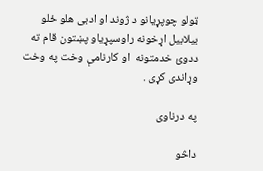ټولو چوپړیانو د ژوند او ادبی هلو ځلو بیلابیل اړخونه راوسپړیاو پښتون قام ته ددوئ خدمتونه  او کارنامې وخت په وخت وړاندی کړی .

په درناوی

داڅو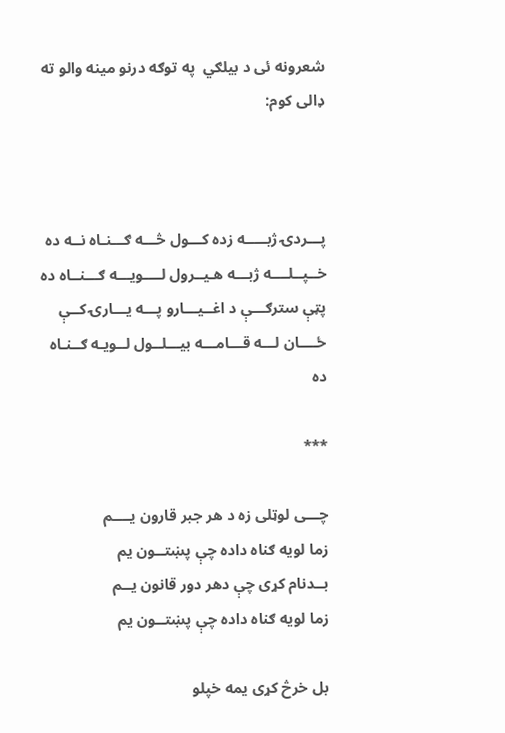شعرونه ئی د بیلګي  په توګه درنو مینه والو ته ډالی کوم:



پـــردۍ ژبـــــه زده کـــول څـــه ګـــنـاه نــه ده
خــپــلــــه ژبـــه هـیــرول لــــویـــه ګـــنــاه ده
پټې سترګـــې د اغــیـــارو پـــه یـــارۍ کــې
ځــــان لـــه قـــامـــه بیـــلــول لــویـه ګــنـاه ده

***

چـــی لوټلی زه د هر جبر قارون یــــم
زما لویه ګناه داده چې پښتــون یم
بــدنام کړی چې دهر دور قانون یــم
زما لویه ګناه داده چې پښتــون یم

بل خرڅ کړی یمه خپلو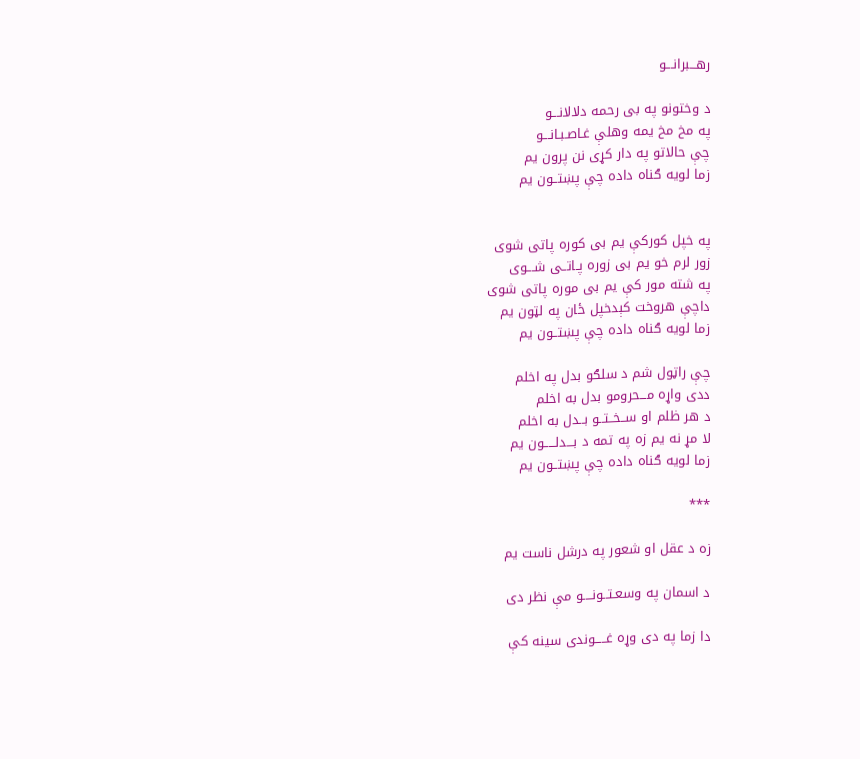رهـــبرانـــو

د وختونو په بی رحمه دلالانـــو
په مخ مخ یمه وهلې غـاصـبـانـــو
چې حالاتو په دار کړی نن پرون یم
زما لویه ګناه داده چې پښتــون یم


په خپل کورکې یم بی کوره پاتی شوی
زور لرم خو یم بی زوره پـاتــی شـــوی
په شته مور کې یم بی موره پاتی شوی
داچې هروخت کېدخپل ځان په لټون یم
زما لویه ګناه داده چې پښتــون یم

چې راټول شم د سلګو بدل په اخلم
ددی واړه مـــحرومو بدل به اخلم
د هر ظلم او ســخــتــو بــدل به اخلم
لا مړ نه یم زه په تمه د بـــدلـــــون یم
زما لویه ګناه داده چې پښتــون یم

***

زه د عقل او شعور په درشل ناست یم

د اسمان په وسعـتــونــــو مې نظر دی

دا زما په دی وړه غـــــوندی سینه کې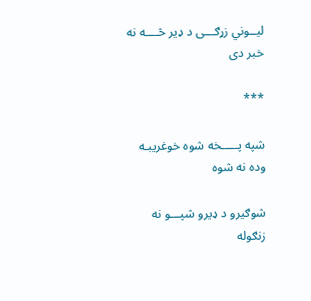لیــوني زړګـــی د ډیر څــــه نه خبر دی

***

شپه پـــــخه شوه خوغریبـه وده نه شوه

شوګیرو د ډیرو شپـــو نه زنګوله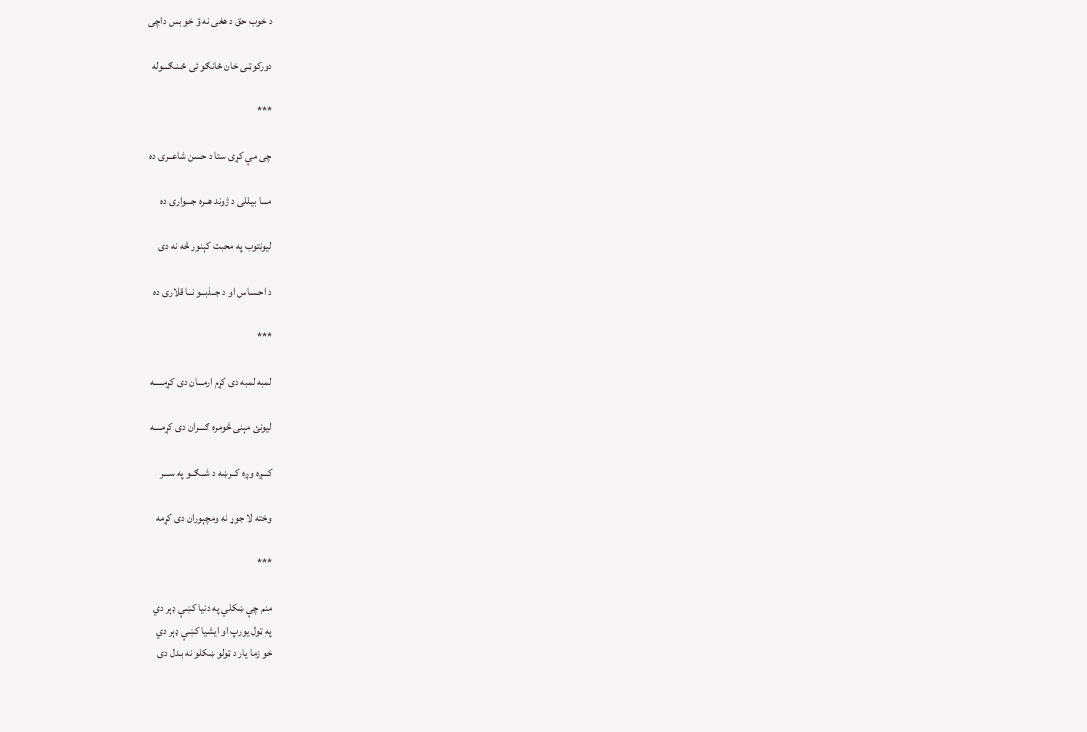د خوب حق د هغی نه ؤ خو بس داچی

دورکوټـی خان ځانګو ئی ځـنـګـــوله

***

چی مې کړی ستا د حسن شاعــری ده

مـــا بیـللی د ژوند هــره جـــواری ده

لیونتوب په محبت کېنور څه نه دی

د احـساس او د جــذبــو نــا قلاری ده

***

لمبه لمبه دی کړم ارمـــان دی کړمـــــه

لیونئ مېنی څومره ګــــران دی کړمــــه

کـــږه وږه کــرښه د شــګــو په ســـر

وخته لا جوړ نه ومچېوران دی کړمه

***

منم چې ښكلي په دنيا كښې ډېر دي
په ټول يورپ او ايشيا كښې ډېر دي
خو زما يار د ټولو ښكلو نه بـدل دی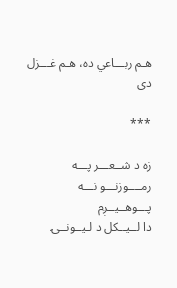هـم ربـــاعي ده، هـم غـــزل دی

***

زه د شــعـــر پـــه رمــــوزنـــو نـــه پـــوهــیــږم
دا لــیــکل د لـیــونــۍ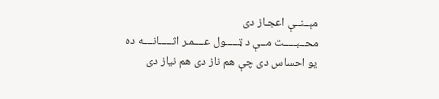مېــنــې اعجـاز دی
محــبـــــت مــې د ټـــــول عــــمـر اثـــــانــــه ده
یو احساس دی چې هم ناز دی هم نیاز دی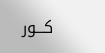كـــور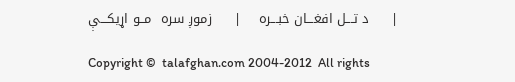|     د تـــل افغـــان خبـــره    |     زموږ سره  مــو اړيكـــې

Copyright ©  talafghan.com 2004-2012  All rights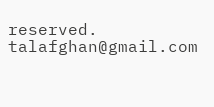reserved. talafghan@gmail.com